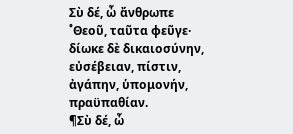Σὺ δέ, ὦ ἄνθρωπε ˚Θεοῦ, ταῦτα φεῦγε· δίωκε δὲ δικαιοσύνην, εὐσέβειαν, πίστιν, ἀγάπην, ὑπομονήν, πραϋπαθίαν.
¶Σὺ δέ, ὦ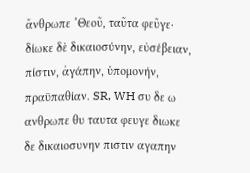ἄνθρωπε ˚Θεοῦ, ταῦτα φεῦγε· δίωκε δὲ δικαιοσύνην, εὐσέβειαν, πίστιν, ἀγάπην, ὑπομονήν, πραϋπαθίαν. SR, WH συ δε ω ανθρωπε θυ ταυτα φευγε διωκε δε δικαιοσυνην πιστιν αγαπην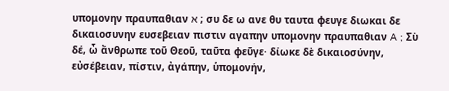υπομονην πραυπαθιαν ℵ ; συ δε ω ανε θυ ταυτα φευγε διωκαι δε δικαιοσυνην ευσεβειαν πιστιν αγαπην υπομονην πραυπαθιαν A ; Σὺ δέ, ὦ ἄνθρωπε τοῦ Θεοῦ, ταῦτα φεῦγε· δίωκε δὲ δικαιοσύνην, εὐσέβειαν, πίστιν, ἀγάπην, ὑπομονήν,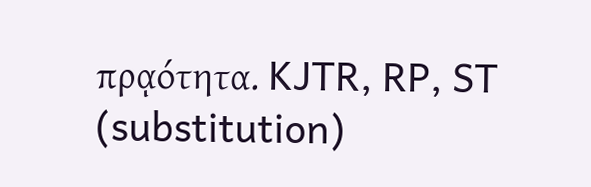πρᾳότητα. KJTR, RP, ST (substitution)